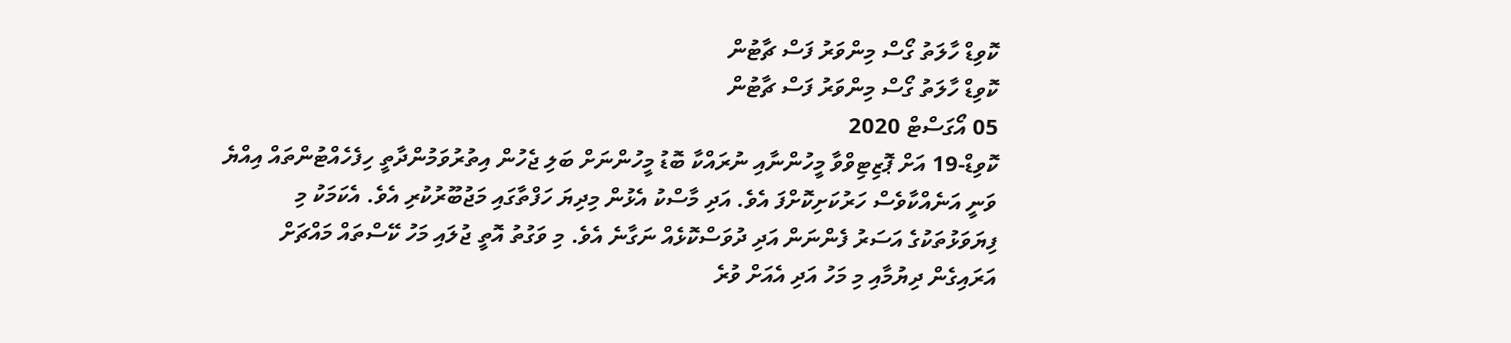ކޮވިޑް ހާލަތު ގޯސް މިންވަރު ފަސް ޗާޓުން
ކޮވިޑް ހާލަތު ގޯސް މިންވަރު ފަސް ޗާޓުން
05 އޯގަސްޓް 2020
ކޮވިޑް-19 އަށް ޕޮޒިޓިވްވާ މީހުންނާއި ނުރައްކާ ބޮޑު މީހުންނަށް ބަލި ޖެހުން އިތުރުވަމުންދާތީ ހިފެހެއްޓުންތައް އިއްޔެ ވަނީ އަނެއްކާވެސް ހަރުކަށިކޮށްފަ އެވެ. އަދި މާސްކު އެޅުން މިދިޔަ ހަފްތާގައި މަޖުބޫރުކުރި އެވެ. އެކަމަކު މި ފިޔަވަޅުތަކުގެ އަސަރު ފެންނަން އަދި ދުވަސްކޮޅެއް ނަގާނެ އެވެ. މި ވަގުތު އޮތީ ޖުލައި މަހު ކޭސްތައް މައްޗަށް އަރައިގެން ދިޔުމާއި މި މަހު އަދި އެއަށް ވުރެ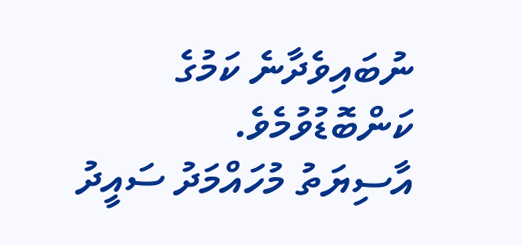ނުބައިވެދާނެ ކަމުގެ ކަންބޮޑުވުމެވެ.
އާސިޔަތު މުހައްމަދު ސައީދު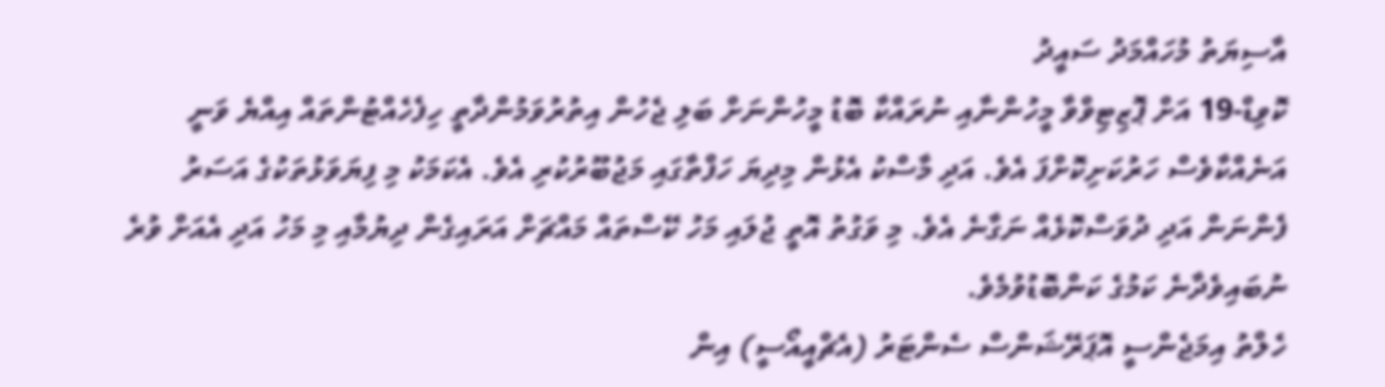އާސިޔަތު މުހައްމަދު ސައީދު
ކޮވިޑް-19 އަށް ޕޮޒިޓިވްވާ މީހުންނާއި ނުރައްކާ ބޮޑު މީހުންނަށް ބަލި ޖެހުން އިތުރުވަމުންދާތީ ހިފެހެއްޓުންތައް އިއްޔެ ވަނީ އަނެއްކާވެސް ހަރުކަށިކޮށްފަ އެވެ. އަދި މާސްކު އެޅުން މިދިޔަ ހަފްތާގައި މަޖުބޫރުކުރި އެވެ. އެކަމަކު މި ފިޔަވަޅުތަކުގެ އަސަރު ފެންނަން އަދި ދުވަސްކޮޅެއް ނަގާނެ އެވެ. މި ވަގުތު އޮތީ ޖުލައި މަހު ކޭސްތައް މައްޗަށް އަރައިގެން ދިޔުމާއި މި މަހު އަދި އެއަށް ވުރެ ނުބައިވެދާނެ ކަމުގެ ކަންބޮޑުވުމެވެ.
ހެލްތު އިމަޖެންސީ އޮޕަރޭޝަންސް ސެންޓަރު (އެޗްއީއޯސީ) އިން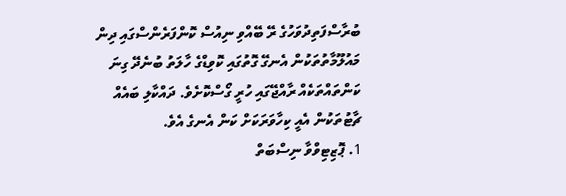ބުރާސްފަތިދުވަހުގެ ރޭ ބޭއްވި ނިއުސް ކޮންފަރެންސްގައި ދިން މައުލޫމާތުތަކުން އެނގޭ ގޮތުގައި ކޮވިޑްގެ ހާލަތު ބުނެދޭ ގިނަ ކަންތައްތަކެއް ރާއްޖޭގައި ހުރީ ގޯސްކޮށެވެ. ދައްކާލި ބައެއް ޗާޓުތަކުން އެއީ ކިހާވަރަކަށް ކަން އެނގެ އެވެ.
1. ޕޮޒިޓިވްވާ ނިސްބަތް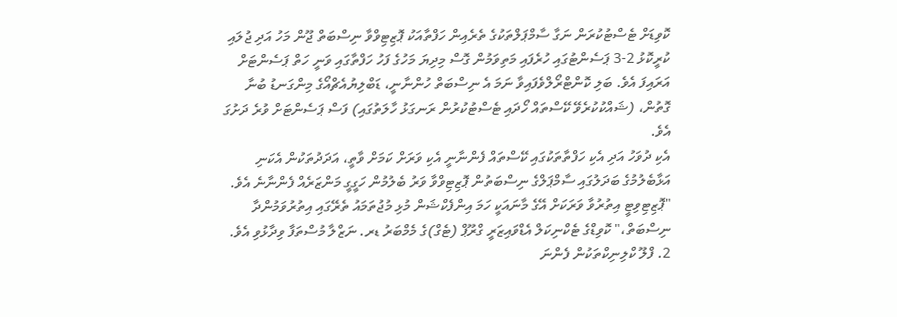ކޮވިޑަށް ޓެސްޓުކުރަން ނަގާ ސާމްޕަލްތަކުގެ ތެރެއިން ހަފްތާއަކު ޕޮޒިޓިވްވާ ނިސްބަތް ޖޫން މަހު އަދި ޖުލައި ކުރީކޮޅު 2-3 ޕަސެންޓުގައި ހުރެފައި މަތިވަމުން ގޮސް މިދިޔަ މަހުގެ ފަހު ހަފްތާގައި ވަނީ ހަތް ޕަސެންޓަށް އަރައިފަ އެވެ. ބަލި ކޮންޓްރޯލްވެފައިވާ ނަމަ އެ ނިސްބަތް ހުންނާނީ، ޑަބްލިޔުއެޗްއޯގެ މިންގަނޑު ބުނާ ގޮތުން، (ޝައްކުކުރެވޭ ކޭސްތައް ހޯދައި ޓެސްޓުކުރުން ރަނގަޅު ހާލަތުގައި) ފަސް ޕަސެންޓަށް ވުރެ ދަށުގަ އެވެ.
އެކި ދުވަހު އަދި އެކި ހަފްތާތަކުގައި ކޭސްތައް ފެންނާނީ އެކި ވަރަށް ކަމަށް ވާތީ، އަދަދުތަކުން އެކަނި އަޅާބެލުމުގެ ބަދަލުގައި ސާމްޕަލްގެ ނިސްބަތުން ޕޮޒިޓިވްވާ ވަރު ބެލުމުން ހަގީގީ މަންޒަރެއް ފެންނާނެ އެވެ.
"ޕޮޒިޓިވިޓީ އިތުރުވާ ވަރަކަށް އޭގެ މާނައަކީ ހަމަ އިންފެކްޝަން މުޅި މުޖުތަމައު ތެރޭގައި އިތުރުވަމުންދާ ނިސްބަތް،" ކޮވިޑްގެ ޓެކްނިކަލް އެޑްވައިޒަރީ ގްރޫޕް (ޓެގް)ގެ މެމްބަރު ޑރ. ނަޒްލާ މުސްތަފާ ވިދާޅުވި އެވެ.
2. ފްލޫ ކްލިނިކްތަކުން ފެންނަ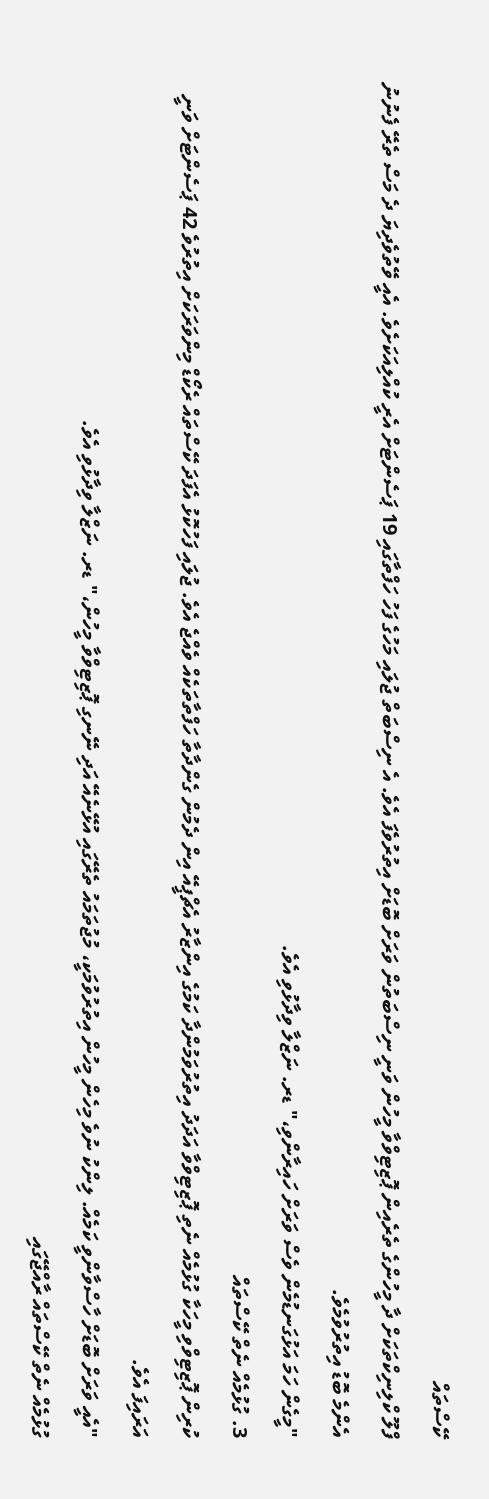ކޭސްތައް
ފްލޫ ކްލިނިކްތަކަށް ދާ މީހުންގެ ތެރެއިން ޕޮޒިޓިވްވާ މީހުން ވަނީ ނިސްބަތުން ވަރަށް ބޮޑަށް އިތުރުވެފަ އެވެ. އެ ނިސްބަތް ޖުލައި މަހުގެ ފަހު ހަފްތާގައި 19 ޕަސެންޓަށް އެރީ ކުއްލިއަކަށެވެ. އެއީ ވޭތުވެދިޔަ ދެ މަސް ތެރޭ ފެނުނު އެންމެ ބޮޑު އިތުރުވުމެވެ.
"މީގެން ހަމަ އަޅުގަނޑުމެން ވެސް ވަރަށް ހައިރާންވި،" ޑރ. ނަޒްލާ ވިދާޅުވި އެވެ.
3. ގުޅުމެއް ނެތް ކޭސްތައް
ކުރިން ޕޮޒިޓިވްވި މީހަކާ ގުޅުމެއް ނެތި ޕޮޒިޓިވްވާ އަދަދު އިތުރުވަމުންދާ ކަމުގެ އިންޒާރު އެޗްޕީއޭ އިން ދެމުން ގެންދާތާ ހަފްތާތަކެއް ވެއްޖެ އެވެ. ޖުލައި ފަހުކޮޅު އެފަދަ ކޭސްތައް ރެކޯޑް މިންވަރަކަށް އިތުރުވެ 42 ޕަސެންޓަށް ވަނީ އަރައިފަ އެވެ.
"އެއީ ވަރަށް ބޮޑަށް ހާސްވާންވީ ކަމެއް. ލިންކު ނުވެ މިހެން މީހުން އިތުރުވުމަކީ، މުޖުތަމައު ތެރޭގައި އުޅޭނެއޭ އަދި ނޭނގި ޕޮޒިޓިވްވާ މީހުން،" ޑރ. ނަޒްލާ ވިދާޅުވި އެވެ.
ގުޅުމެއް ނެތް ކޭސްތައް ރާއްޖޭގައި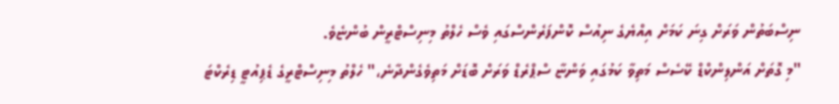ނިސްބަތުން ވަރަށް ގިނަ ކަމަށް އިއްޔެގެ ނިއުސް ކޮންފަރެންސްގައި ވެސް ހެލްތު މިނިސްޓްރީން ބުންޏެވެ.
"މި ގޮތަށް އަންލިންކްޑް ކޭސެސް މަތިވާ ކަމުގައި ވަންޏާ ސްޕްރެޑް ވަރަށް ބޮޑަށް މަތިވެގެންދާނެ،" ހެލްތު މިނިސްޓްރީގެ ޑެޕިއުޓީ ޑިރެކްޓަ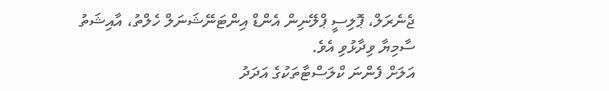ޖެނެރަލް، ޕޮލިސީ ޕްލޭނިން އެންޑް އިންޓަނޭޝަނަލް ހެލްތު، އާއިޝަތު ސާމިޔާ ވިދާޅުވި އެވެ.
އަލަށް ފެންނަ ކްލަސްޓާތަކުގެ އަދަދު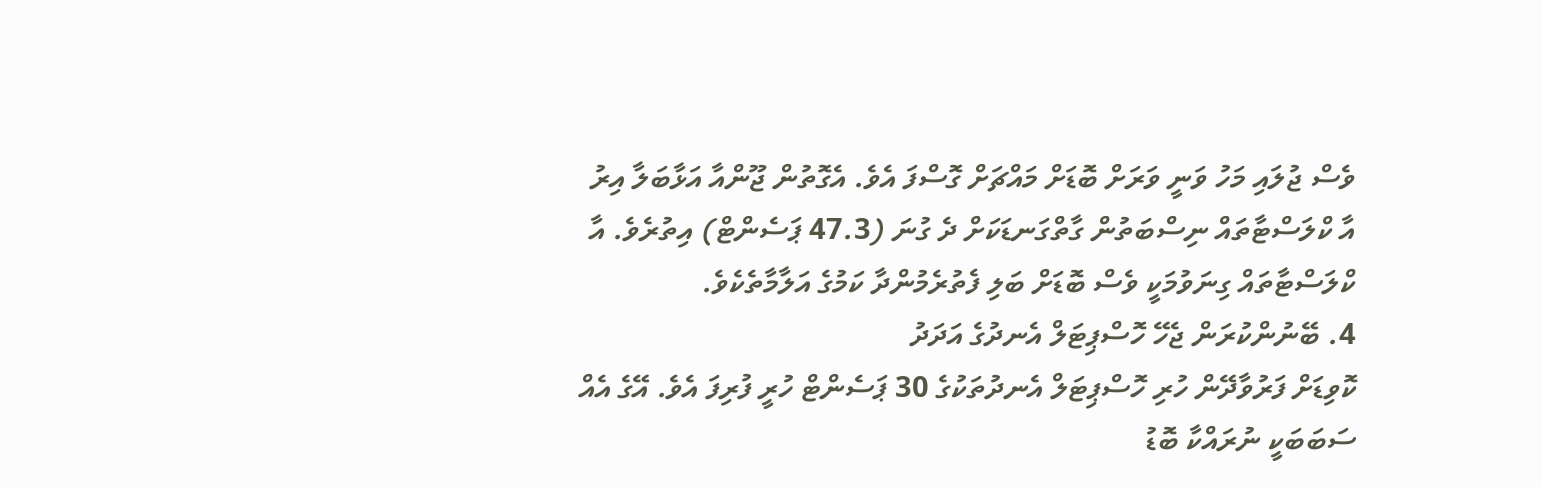ވެސް ޖުލައި މަހު ވަނީ ވަރަށް ބޮޑަށް މައްޗަށް ގޮސްފަ އެވެ. އެގޮތުން ޖޫންއާ އަޅާބަލާ އިރު އާ ކްލަސްޓާތައް ނިސްބަތުން ގާތްގަނޑަކަށް ދެ ގުނަ (47.3 ޕަސެންޓް) އިތުރެވެ. އާ ކްލަސްޓާތައް ގިނަވުމަކީ ވެސް ބޮޑަށް ބަލި ފެތުރެމުންދާ ކަމުގެ އަލާމާތެކެވެ.
4. ބޭނުންކުރަން ޖެހޭ ހޮސްޕިޓަލް އެނދުގެ އަދަދު
ކޮވިޑަށް ފަރުވާދޭން ހުރި ހޮސްޕިޓަލް އެނދުތަކުގެ 30 ޕަސެންޓް ހުރީ ފުރިފަ އެވެ. އޭގެ އެއް ސަބަބަކީ ނުރައްކާ ބޮޑު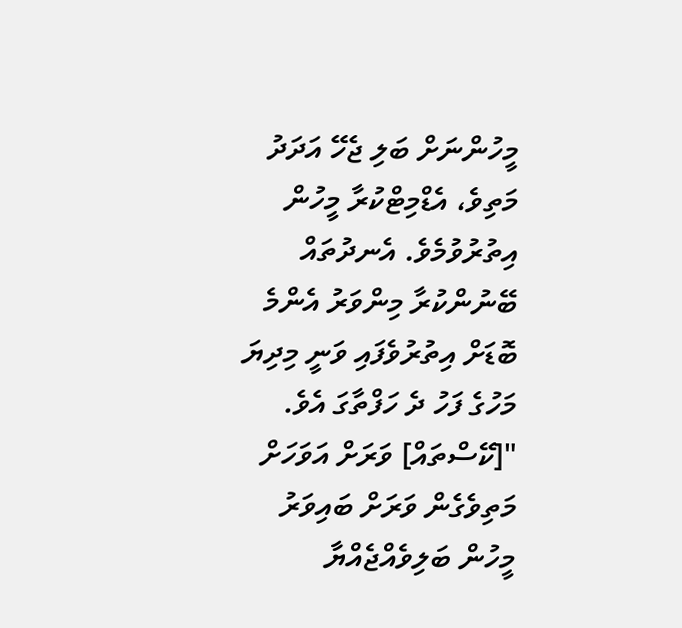މީހުންނަށް ބަލި ޖެހޭ އަދަދު މަތިވެ، އެޑްމިޓްކުރާ މީހުން އިތުރުވުމެވެ. އެނދުތައް ބޭނުންކުރާ މިންވަރު އެންމެ ބޮޑަށް އިތުރުވެފައި ވަނީ މިދިޔަ މަހުގެ ފަހު ދެ ހަފްތާގަ އެވެ.
"[ކޭސްތައް] ވަރަށް އަވަހަށް މަތިވެގެން ވަރަށް ބައިވަރު މީހުން ބަލިވެއްޖެއްޔާ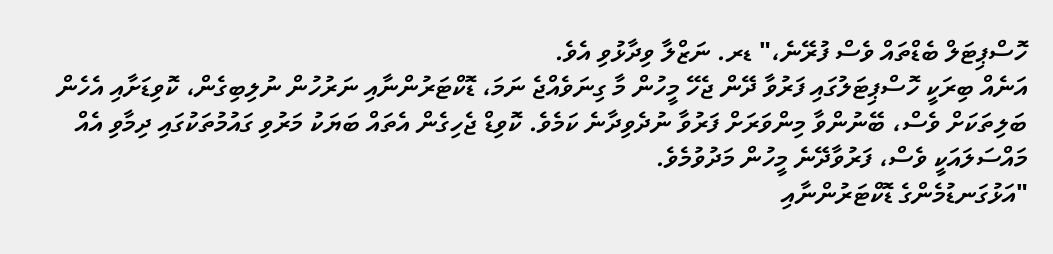ހޮސްޕިޓަލް ބެޑްތައް ވެސް ފުރޭނެ،" ޑރ. ނަޒްލާ ވިދާޅުވި އެވެ.
އަނެއް ބިރަކީ ހޮސްޕިޓަލުގައި ފަރުވާ ދޭން ޖެހޭ މީހުން މާ ގިނަވެއްޖެ ނަމަ، ޑޮކްޓަރުންނާއި ނަރުހުން ނުލިބިގެން، ކޮވިޑަށާއި އެހެން ބަލިތަކަށް ވެސް، ބޭނުންވާ މިންވަރަށް ފަރުވާ ނުދެވިދާނެ ކަމެވެ. ކޮވިޑް ޖެހިގެން އެތައް ބަޔަކު މަރުވި ގައުމުތަކުގައި ދިމާވި އެއް މައްސަލައަކީ ވެސް، ފަރުވާދޭނެ މީހުން މަދުވުމެވެ.
"އަޅުގަނޑުމެންގެ ޑޮކްޓަރުންނާއި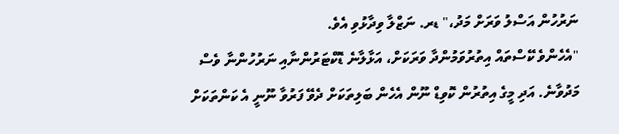ނަރުހުން އަސްލު ވަރަށް މަދު،" ޑރ. ނަޒްލާ ވިދާޅުވި އެވެ.
"އެހެންވެ ކޭސްތައް އިތުރުވަމުންދާ ވަރަކަށް، އަޅާލާނެ ޑޮކްޓަރުންނާއި ނަރުހުންނާ ވެސް މަދުވާނެ. އަދި މީގެ އިތުރުން ކޮވިޑް ނޫން އެހެން ބަލިތަކަށް ދެވޭ ފަރުވާ ނޫނީ އެ ކަންތަކަށް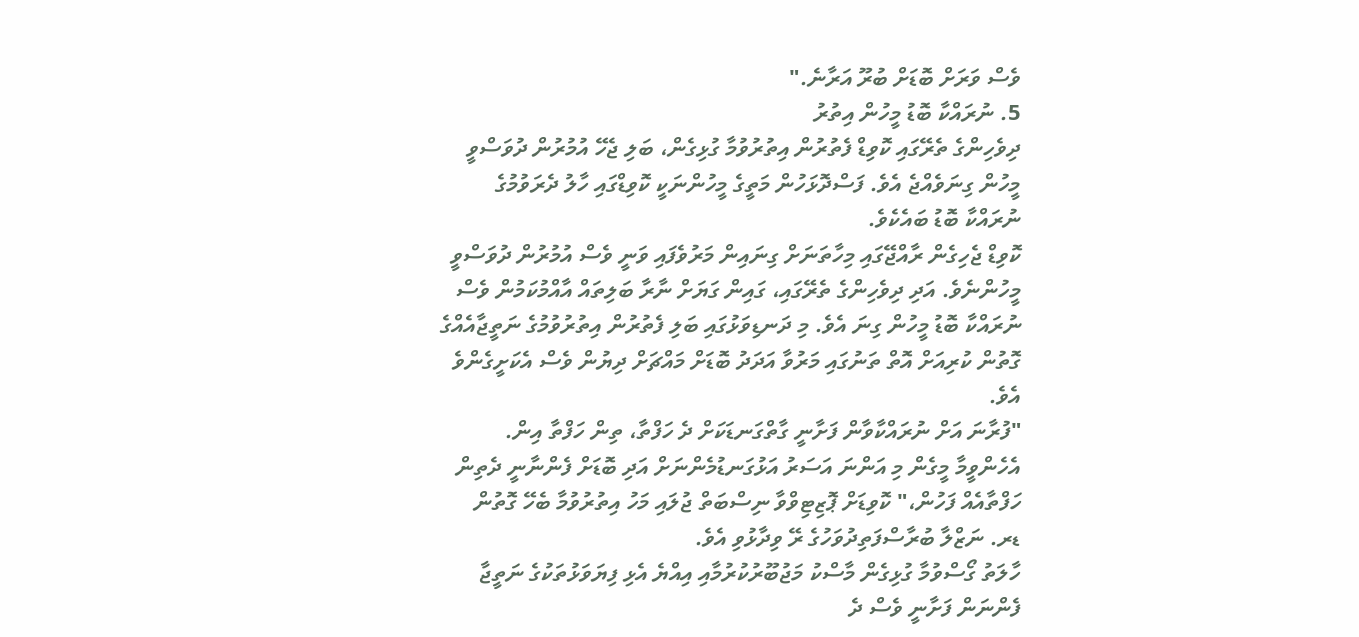ވެސް ވަރަށް ބޮޑަށް ބުރޫ އަރާނެ."
5. ނުރައްކާ ބޮޑު މީހުން އިތުރު
ދިވެހިންގެ ތެރޭގައި ކޮވިޑް ފެތުރުން އިތުރުވުމާ ގުޅިގެން، ބަލި ޖެހޭ އުމުރުން ދުވަސްވީ މީހުން ގިނަވެއްޖެ އެވެ. ފަސްދޮޅަހުން މަތީގެ މީހުންނަކީ ކޮވިޑްގައި ހާލު ދެރަވުމުގެ ނުރައްކާ ބޮޑު ބައެކެވެ.
ކޮވިޑް ޖެހިގެން ރާއްޖޭގައި މިހާތަނަށް ގިނައިން މަރުވެފައި ވަނީ ވެސް އުމުރުން ދުވަސްވީ މީހުންނެވެ. އަދި ދިވެހިންގެ ތެރޭގައި، ގައިން ގަޔަށް ނާރާ ބަލިތައް އާއްމުކަމުން ވެސް ނުރައްކާ ބޮޑު މީހުން ގިނަ އެވެ. މި ދަނޑިވަޅުގައި ބަލި ފެތުރުން އިތުރުވުމުގެ ނަތީޖާއެއްގެ ގޮތުން ކުރިއަށް އޮތް ތަނުގައި މަރުވާ އަދަދު ބޮޑަށް މައްޗަށް ދިޔުން ވެސް އެކަށީގެންވެ އެވެ.
"ފުރާނަ އަށް ނުރައްކާވާން ފަށާނީ ގާތްގަނޑަކަށް ދެ ހަފްތާ، ތިން ހަފްތާ އިން. އެހެންވީމާ މީގެން މި އަންނަ އަސަރު އަޅުގަނޑުމެންނަށް އަދި ބޮޑަށް ފެންނާނީ ދެތިން ހަފްތާއެއް ފަހުން،" ކޮވިޑަށް ޕޮޒިޓިވްވާ ނިސްބަތް ޖުލައި މަހު އިތުރުވުމާ ބެހޭ ގޮތުން ޑރ. ނަޒްލާ ބުރާސްފަތިދުވަހުގެ ރޭ ވިދާޅުވި އެވެ.
ހާލަތު ގޯސްވުމާ ގުޅިގެން މާސްކު މަޖުބޫރުކުރުމާއި އިއްޔެ އެޅި ފިޔަވަޅުތަކުގެ ނަތީޖާ ފެންނަން ފަށާނީ ވެސް ދެ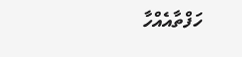ހަފްތާއެއްހާ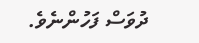ދުވަސް ފަހުންނެވެ.